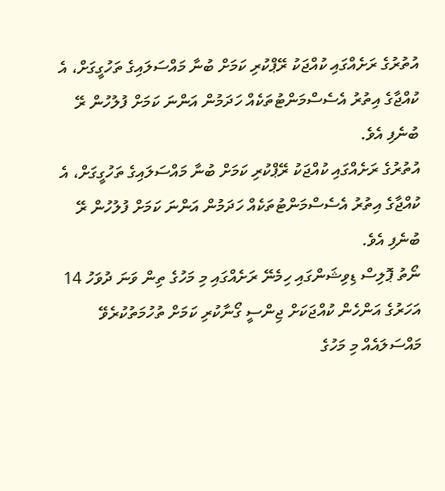އުތުރުގެ ރަށެއްގައި ކުއްޖަކު ރޭޕްކުރި ކަމަށް ބުނާ މައްސަލައިގެ ތަހުގީގަށް، އެ ކުއްޖާގެ އިތުރު އެސެސްމަންޓުތަކެއް ހަދަމުން އަންނަ ކަމަށް ފުލުހުން ރޭ ބުނެފި އެވެ.
އުތުރުގެ ރަށެއްގައި ކުއްޖަކު ރޭޕްކުރި ކަމަށް ބުނާ މައްސަލައިގެ ތަހުގީގަށް، އެ ކުއްޖާގެ އިތުރު އެސެސްމަންޓުތަކެއް ހަދަމުން އަންނަ ކަމަށް ފުލުހުން ރޭ ބުނެފި އެވެ.
ނޯތު ޕޮލިސް ޑިވިޝަންގައި ހިމެނޭ ރަށެއްގައި މި މަހުގެ ތިން ވަނަ ދުވަހު 14 އަހަރުގެ އަންހެން ކުއްޖަކަށް ޖިންސީ ގޯނާކުރި ކަމަށް ތުހުމަތުކުރެވޭ މައްސަލައެއް މި މަހުގެ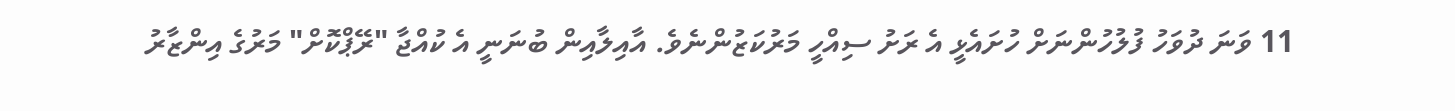11 ވަނަ ދުވަހު ފުލުހުންނަށް ހުށައެޅީ އެ ރަށު ސިއްހީ މަރުކަޒުންނެވެ. އާއިލާއިން ބުނަނީ އެ ކުއްޖާ "ރޭޕްކޮށް" މަރުގެ އިންޒާރު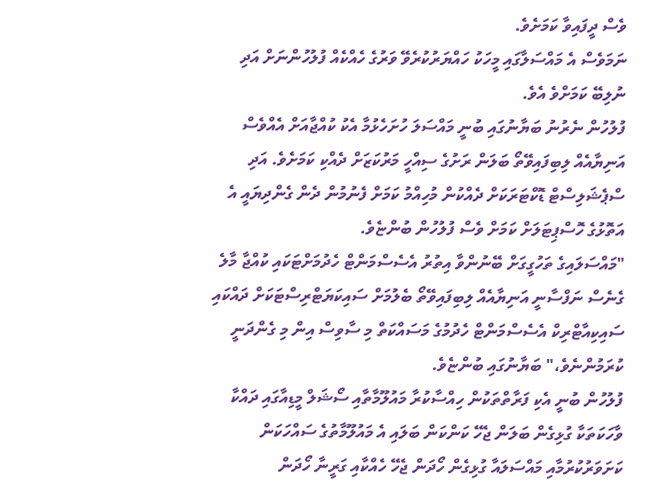ވެސް ދީފައިވާ ކަމަށެވެ.
ނަމަވެސް އެ މައްސަލާގައި މީހަކު ހައްޔަރުކުރެވޭ ވަރުގެ ހެއްކެއް ފުލުހުންނަށް އަދި ނުލިބޭ ކަމަށްވެ އެވެ.
ފުލުހުން ނެރުނު ބަޔާނުގައި ބުނީ މައްސަލަ ހުށަހެޅުމާ އެކު ކުއްޖާއަށް އެއްވެސް އަނިޔާއެއް ލިބިފައިވޭތޯ ބަލަން ރަށުގެ ސިއްހީ މަރުކަޒަށް ދެއްކި ކަމަށެވެ. އަދި ސްޕެޝަލިސްޓް ޑޮކްޓަރަކަށް ދެއްކުން މުހިއްމު ކަމަށް ފެނުމުން ދެން ގެންދިޔައީ އެ އަތޮޅުގެ ހޮސްޕިޓަލަށް ކަމަށް ވެސް ފުލުހުން ބުންޏެވެ.
"މައްސަލައިގެ ތަހުގީގަށް ބޭނުންވާ އިތުރު އެސެސްމަންޓް ހެދުމަށްޓަކައި ކުއްޖާ މާލެ ގެނެސް ނަފްސާނީ އަނިޔާއެއް ލިބިފައިވޭތޯ ބެލުމަށް ސައިކަޔަޓްރިސްޓަކަށް ދައްކައި ސައިކިއާޓްރިކް އެސެސްމަންޓް ހެދުމުގެ މަސައްކަތް މި ސާވިސް އިން މި ގެންދަނީ ކުރަމުންނެވެ،" ބަޔާނުގައި ބުންޏެވެ.
ފުލުހުން ބުނީ އެކި ފަރާތްތަކުން ހިއްސާކުރާ މައުލޫމާތާއި ސޯޝަލް މީޑިއާގައި ދައްކާ ވާހަކަތަކާ ގުޅިގެން ބަލަން ޖެހޭ ކަންކަން ބަލައި އެ މައުލޫމާތުގެ ސައްހަކަން ކަށަވަރުކުރުމާއި މައްސަލައާ ގުޅިގެން ހޯދަން ޖެހޭ ހެއްކާއި ގަރީނާ ހޯދަން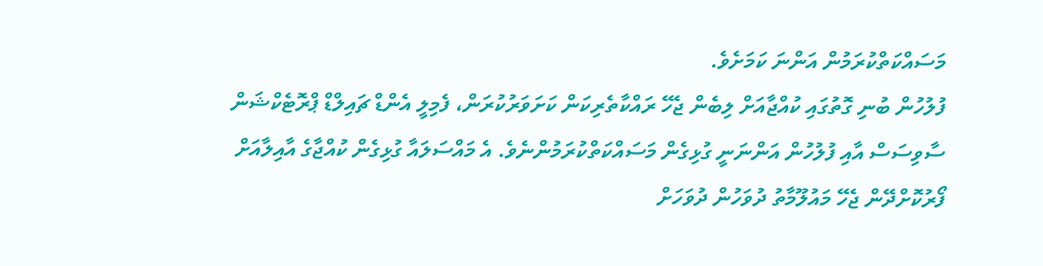މަސައްކަތްކުރަމުން އަންނަ ކަމަށެވެ.
ފުލުހުން ބުނި ގޮތުގައި ކުއްޖާއަށް ލިބެން ޖެހޭ ރައްކާތެރިކަން ކަށަވަރުކުރަން، ފެމިލީ އެންޑް ޗައިލްޑް ޕްރޮޓެކްޝަން ސާވިސަސް އާއި ފުލުހުން އަންނަނީ ގުޅިގެން މަސައްކަތްކުރަމުންނެވެ. އެ މައްސަލައާ ގުޅިގެން ކުއްޖާގެ އާއިލާއަށް ފޯރުކޮށްދޭން ޖެހޭ މައުލޫމާތު ދުވަހުން ދުވަހަށް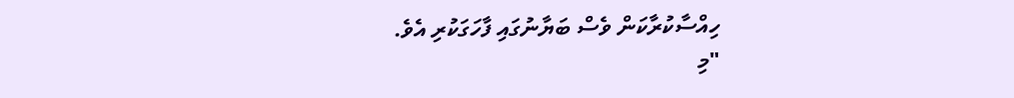ހިއްސާކުރާކަން ވެސް ބަޔާނުގައި ފާހަގަކުރި އެވެ.
"މި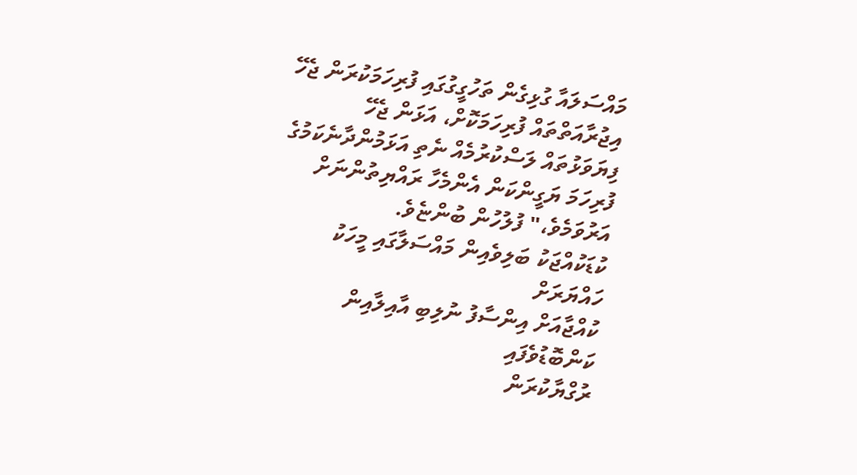މައްސަލައާ ގުޅިގެން ތަހުގީގުގައި ފުރިހަމަކުރަން ޖެހޭ އިޖުރާއަތްތައް ފުރިހަމަކޮށް، އަޅަން ޖެހޭ ފިޔަވަޅުތައް ލަސްކުރުމެއް ނެތި އަޅަމުންދާނެކަމުގެ ފުރިހަމަ ޔަގީންކަން އެންމެހާ ރައްޔިތުންނަށް އަރުވަމެވެ،" ފުލުހުން ބުންޏެވެ.
ކުޑަކުއްޖަކު ބަލިވެއިން މައްސަލާގައި މީހަކު ހައްޔަރަށް
ކުއްޖާއަށް އިންސާފު ނުލިބި އާއިލާއިން ކަންބޮޑުވެފައި
ރުގްޔާކުރަން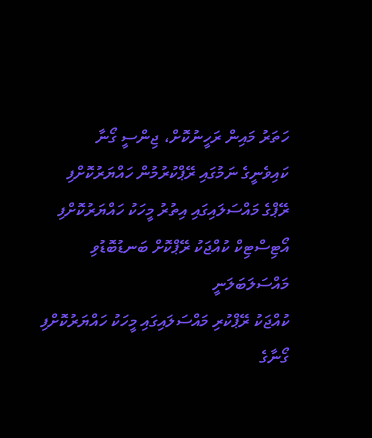ހަތަރު މައިން ރަހީނުކޮށް، ޖިންސީ ގޯނާ
ކައިވެނީގެ ނަމުގައި ރޭޕްކުރުމުން ހައްޔަރުކޮށްފި
ރޭޕްގެ މައްސަލައިގައި އިތުރު މީހަކު ހައްޔަރުކޮށްފި
އޯޓިސްޓިކް ކުއްޖަކު ރޭޕްކޮށް ބަނޑުބޮޑުވި މައްސަލަބަލަނީ
ކުއްޖަކު ރޭޕްކުރި މައްސަލައިގައި މީހަކު ހައްޔަރުކޮށްފި
ގޯނާގެ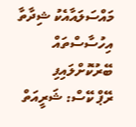މައްސަލައާއެކު ޝިދާތާ އިހުސާސްތައް ބޭރުކޮށްލައިފި
ރޭޕް ކޭސް: ޝަރީއަތް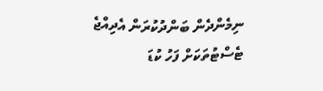ނިމެންދެން ބަންދުކުރަން އެދިއްޖެ
ޓެސްޓުތަކަށް ފަހު ކުޑަ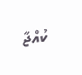ކުއްޖާ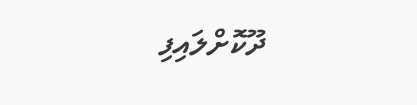ދޫކޮށްލައިފި